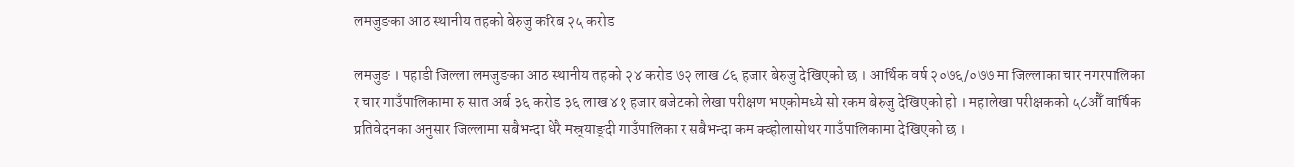लमजुङका आठ स्थानीय तहको बेरुजु करिब २५ करोड

लमजुङ । पहाडी जिल्ला लमजुङका आठ स्थानीय तहको २४ करोड ७२ लाख ८६ हजार बेरुजु देखिएको छ । आर्थिक वर्ष २०७६/०७७ मा जिल्लाका चार नगरपालिका र चार गाउँपालिकामा रु सात अर्ब ३६ करोड ३६ लाख ४१ हजार बजेटको लेखा परीक्षण भएकोमध्ये सो रकम बेरुजु देखिएको हो । महालेखा परीक्षकको ५८औँ वार्षिक प्रतिवेदनका अनुसार जिल्लामा सबैभन्दा धेरै मस्र्याङ्दी गाउँपालिका र सबैभन्दा कम क्व्होलासोथर गाउँपालिकामा देखिएको छ ।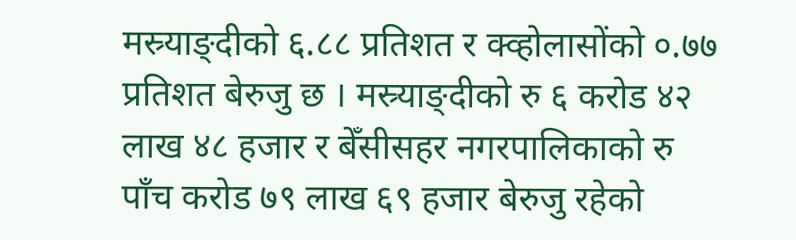मस्र्याङ्दीको ६.८८ प्रतिशत र क्व्होलासोंको ०.७७ प्रतिशत बेरुजु छ । मस्र्याङ्दीको रु ६ करोड ४२ लाख ४८ हजार र बेँसीसहर नगरपालिकाको रु पाँच करोड ७९ लाख ६९ हजार बेरुजु रहेको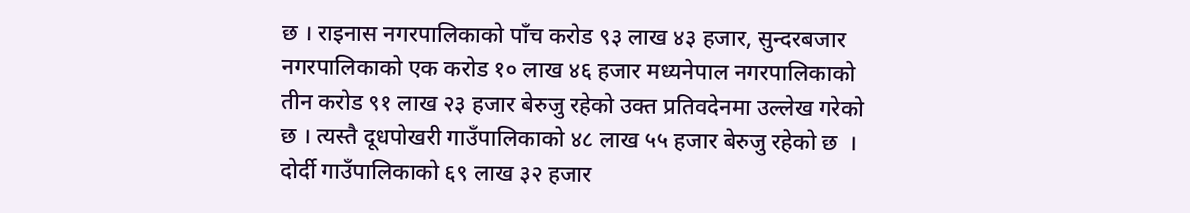छ । राइनास नगरपालिकाको पाँच करोड ९३ लाख ४३ हजार, सुन्दरबजार नगरपालिकाको एक करोड १० लाख ४६ हजार मध्यनेपाल नगरपालिकाको तीन करोड ९१ लाख २३ हजार बेरुजु रहेको उक्त प्रतिवदेनमा उल्लेख गरेको छ । त्यस्तै दूधपोखरी गाउँपालिकाको ४८ लाख ५५ हजार बेरुजु रहेको छ  । दोर्दी गाउँपालिकाको ६९ लाख ३२ हजार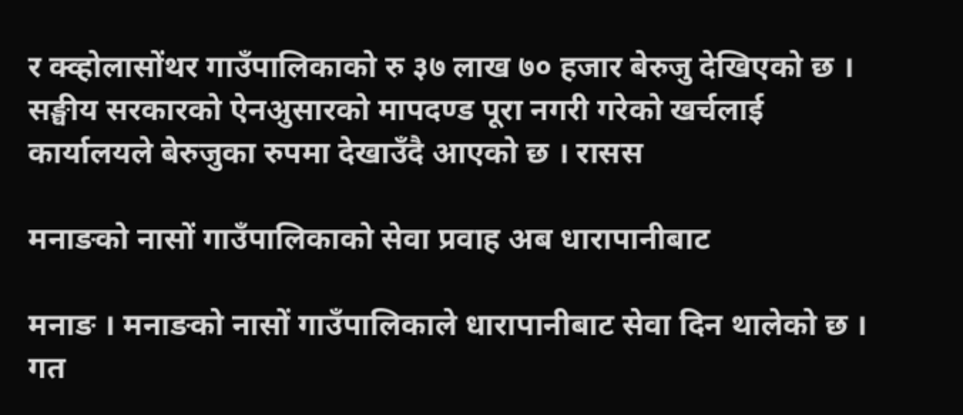र क्व्होलासोंथर गाउँपालिकाको रु ३७ लाख ७० हजार बेरुजु देखिएको छ । सङ्घीय सरकारको ऐनअुसारको मापदण्ड पूरा नगरी गरेको खर्चलाई कार्यालयले बेरुजुका रुपमा देखाउँदै आएको छ । रासस

मनाङको नासों गाउँपालिकाको सेवा प्रवाह अब धारापानीबाट

मनाङ । मनाङको नासों गाउँपालिकाले धारापानीबाट सेवा दिन थालेको छ । गत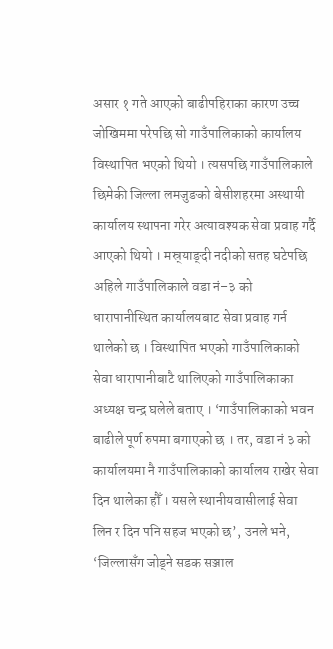असार १ गते आएको बाढीपहिराका कारण उच्च जोखिममा परेपछि सो गाउँपालिकाको कार्यालय विस्थापित भएको थियो । त्यसपछि गाउँपालिकाले छिमेकी जिल्ला लमजुङको बेसीशहरमा अस्थायी कार्यालय स्थापना गरेर अत्यावश्यक सेवा प्रवाह गर्दै आएको थियो । मस्र्याङ्दी नदीको सतह घटेपछि अहिले गाउँपालिकाले वडा नं–३ को धारापानीस्थित कार्यालयबाट सेवा प्रवाह गर्न थालेको छ । विस्थापित भएको गाउँपालिकाको सेवा धारापानीबाटै थालिएको गाउँपालिकाका अध्यक्ष चन्द्र घलेले बताए । ‘गाउँपालिकाको भवन बाढीले पूर्ण रुपमा बगाएको छ । तर, वडा नं ३ को कार्यालयमा नै गाउँपालिकाको कार्यालय राखेर सेवा दिन थालेका हौँ । यसले स्थानीयवासीलाई सेवा लिन र दिन पनि सहज भएको छ’, उनले भने, ‘जिल्लासँग जोड्ने सडक सञ्जाल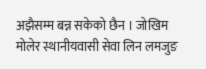अझैसम्म बन्न सकेको छैन । जोखिम मोलेर स्थानीयवासी सेवा लिन लमजुङ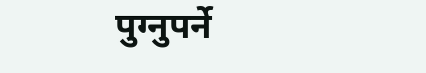पुग्नुपर्ने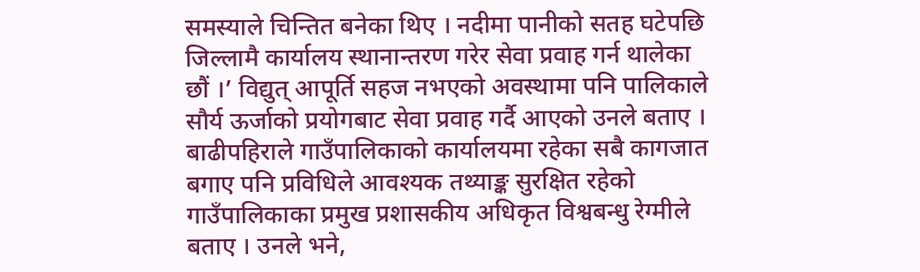समस्याले चिन्तित बनेका थिए । नदीमा पानीको सतह घटेपछि जिल्लामै कार्यालय स्थानान्तरण गरेर सेवा प्रवाह गर्न थालेका छौं ।’ विद्युत् आपूर्ति सहज नभएको अवस्थामा पनि पालिकाले सौर्य ऊर्जाको प्रयोगबाट सेवा प्रवाह गर्दै आएको उनले बताए । बाढीपहिराले गाउँपालिकाको कार्यालयमा रहेका सबै कागजात बगाए पनि प्रविधिले आवश्यक तथ्याङ्क सुरक्षित रहेको गाउँपालिकाका प्रमुख प्रशासकीय अधिकृत विश्वबन्धु रेग्मीले बताए । उनले भने,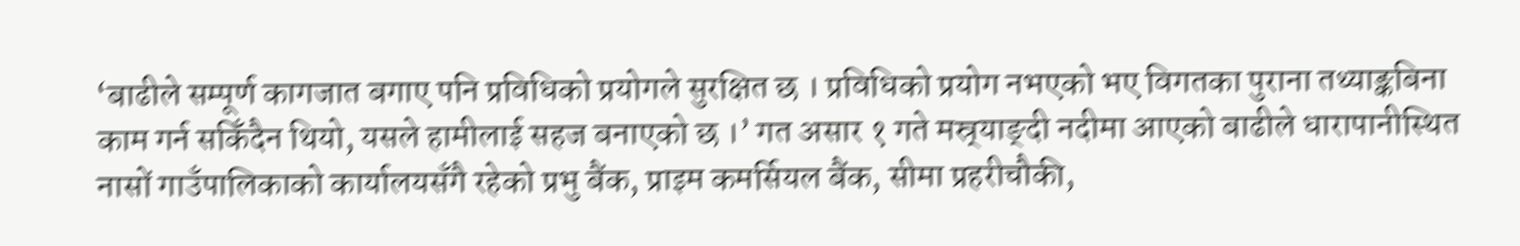‘बाढीले सम्पूर्ण कागजात बगाए पनि प्रविधिको प्रयोगले सुरक्षित छ । प्रविधिको प्रयोग नभएको भए विगतका पुराना तथ्याङ्कबिना काम गर्न सकिँदैन थियो, यसले हामीलाई सहज बनाएको छ ।’ गत असार १ गते मस्र्याङ्दी नदीमा आएको बाढीले धारापानीस्थित नासों गाउँपालिकाको कार्यालयसँगै रहेको प्रभु बैंक, प्राइम कमर्सियल बैंक, सीमा प्रहरीचौकी,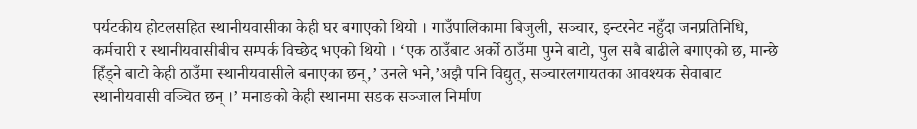पर्यटकीय होटलसहित स्थानीयवासीका केही घर बगाएको थियो । गाउँपालिकामा बिजुली, सञ्चार, इन्टरनेट नहुँदा जनप्रतिनिधि, कर्मचारी र स्थानीयवासीबीच सम्पर्क विच्छेद भएको थियो । ‘एक ठाउँबाट अर्को ठाउँमा पुग्ने बाटो, पुल सबै बाढीले बगाएको छ, मान्छे हिँड्ने बाटो केही ठाउँमा स्थानीयवासीले बनाएका छन्,’ उनले भने,’अझै पनि विद्युत्, सञ्चारलगायतका आवश्यक सेवाबाट स्थानीयवासी वञ्चित छन् ।’ मनाङको केही स्थानमा सडक सञ्जाल निर्माण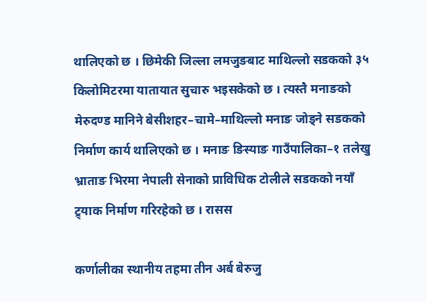थालिएको छ । छिमेकी जिल्ला लमजुङबाट माथिल्लो सडकको ३५ किलोमिटरमा यातायात सुचारु भइसकेको छ । त्यस्तै मनाङको मेरुदण्ड मानिने बेसीशहर–चामे–माथिल्लो मनाङ जोड्ने सडकको निर्माण कार्य थालिएको छ । मनाङ ङिस्याङ गाउँपालिका–१ तलेखु भ्राताङ भिरमा नेपाली सेनाको प्राविधिक टोलीले सडकको नयाँ ट्र्याक निर्माण गरिरहेको छ । रासस

कर्णालीका स्थानीय तहमा तीन अर्ब बेरुजु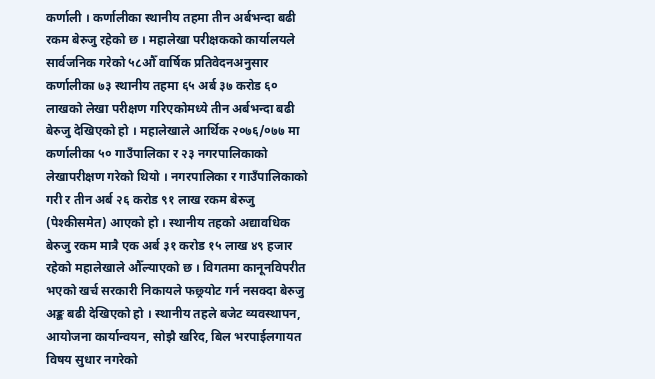कर्णाली । कर्णालीका स्थानीय तहमा तीन अर्बभन्दा बढी रकम बेरुजु रहेको छ । महालेखा परीक्षकको कार्यालयले सार्वजनिक गरेको ५८औँ वार्षिक प्रतिवेदनअनुसार कर्णालीका ७३ स्थानीय तहमा ६५ अर्ब ३७ करोड ६० लाखको लेखा परीक्षण गरिएकोमध्ये तीन अर्बभन्दा बढी बेरुजु देखिएको हो । महालेखाले आर्थिक २०७६/०७७ मा कर्णालीका ५० गाउँपालिका र २३ नगरपालिकाको लेखापरीक्षण गरेको थियो । नगरपालिका र गाउँपालिकाको गरी र तीन अर्ब २६ करोड ९१ लाख रकम बेरुजु (पेश्कीसमेत) आएको हो । स्थानीय तहको अद्यावधिक बेरुजु रकम मात्रै एक अर्ब ३१ करोड १५ लाख ४९ हजार रहेको महालेखाले औँल्याएको छ । विगतमा कानूनविपरीत भएको खर्च सरकारी निकायले फछ्र्योट गर्न नसक्दा बेरुजु अङ्क बढी देखिएको हो । स्थानीय तहले बजेट व्यवस्थापन, आयोजना कार्यान्वयन, सोझै खरिद, बिल भरपाईलगायत विषय सुधार नगरेको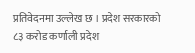प्रतिवेदनमा उल्लेख छ । प्रदेश सरकारको ८३ करोड कर्णाली प्रदेश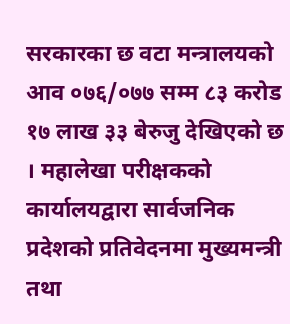सरकारका छ वटा मन्त्रालयको आव ०७६/०७७ सम्म ८३ करोड १७ लाख ३३ बेरुजु देखिएको छ । महालेखा परीक्षकको कार्यालयद्वारा सार्वजनिक प्रदेशको प्रतिवेदनमा मुख्यमन्त्री तथा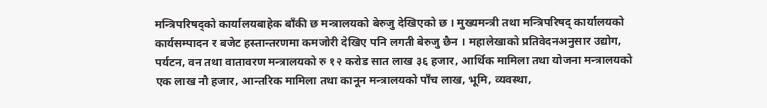मन्त्रिपरिषद्को कार्यालयबाहेक बाँकी छ मन्त्रालयको बेरुजु देखिएको छ । मुख्यमन्त्री तथा मन्त्रिपरिषद् कार्यालयको कार्यसम्पादन र बजेट हस्तान्तरणमा कमजोरी देखिए पनि लगती बेरुजु छैन । महालेखाको प्रतिवेदनअनुसार उद्योग, पर्यटन, वन तथा वातावरण मन्त्रालयको रु १२ करोड सात लाख ३६ हजार, आर्थिक मामिला तथा योजना मन्त्रालयको एक लाख नौ हजार, आन्तरिक मामिला तथा कानून मन्त्रालयको पाँच लाख, भूमि, व्यवस्था,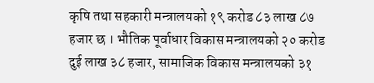कृषि तथा सहकारी मन्त्रालयको १९ करोड ८३ लाख ८७ हजार छ । भौतिक पूर्वाधार विकास मन्त्रालयको २० करोड दुई लाख ३८ हजार, सामाजिक विकास मन्त्रालयको ३१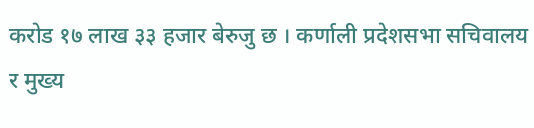करोड १७ लाख ३३ हजार बेरुजु छ । कर्णाली प्रदेशसभा सचिवालय र मुख्य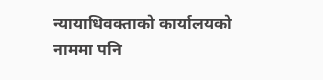न्यायाधिवक्ताको कार्यालयको नाममा पनि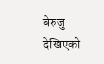बेरुजु देखिएको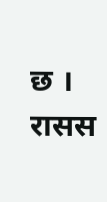छ । रासस